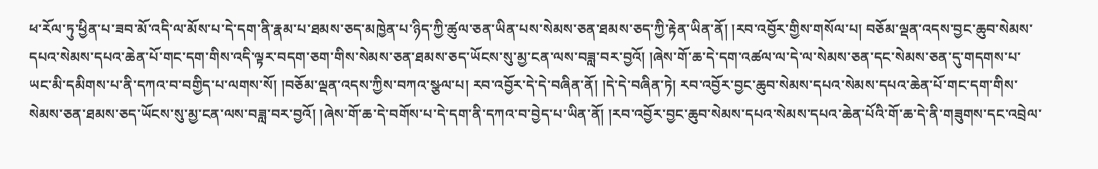ཕ་རོལ་ཏུ་ཕྱིན་པ་ཟབ་མོ་འདི་ལ་མོས་པ་དེ་དག་ནི་རྣམ་པ་ཐམས་ཅད་མཁྱེན་པ་ཉིད་ཀྱི་ཚུལ་ཅན་ཡིན་པས་སེམས་ཅན་ཐམས་ཅད་ཀྱི་རྟེན་ཡིན་ནོ། །རབ་འབྱོར་གྱིས་གསོལ་པ། བཅོམ་ལྡན་འདས་བྱང་ཆུབ་སེམས་དཔའ་སེམས་དཔའ་ཆེན་པོ་གང་དག་གིས་འདི་ལྟར་བདག་ཅག་གིས་སེམས་ཅན་ཐམས་ཅད་ཡོངས་སུ་མྱ་ངན་ལས་བཟླ་བར་བྱའོ། །ཞེས་གོ་ཆ་དེ་དག་འཚལ་ལ་དེ་ལ་སེམས་ཅན་དང་སེམས་ཅན་དུ་གདགས་པ་ཡང་མི་དམིགས་པ་ནི་དཀའ་བ་བགྱིད་པ་ལགས་སོ། །བཅོམ་ལྡན་འདས་ཀྱིས་བཀའ་སྩལ་པ། རབ་འབྱོར་དེ་དེ་བཞིན་ནོ། །དེ་དེ་བཞིན་ཏེ། རབ་འབྱོར་བྱང་ཆུབ་སེམས་དཔའ་སེམས་དཔའ་ཆེན་པོ་གང་དག་གིས་སེམས་ཅན་ཐམས་ཅད་ཡོངས་སུ་མྱ་ངན་ལས་བཟླ་བར་བྱའོ། །ཞེས་གོ་ཆ་དེ་བགོས་པ་དེ་དག་ནི་དཀའ་བ་བྱེད་པ་ཡིན་ནོ། །རབ་འབྱོར་བྱང་ཆུབ་སེམས་དཔའ་སེམས་དཔའ་ཆེན་པོའི་གོ་ཆ་དེ་ནི་གཟུགས་དང་འབྲེལ་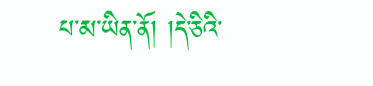པ་མ་ཡིན་ནོ། །དེ་ཅིའི་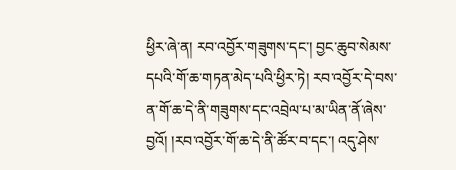ཕྱིར་ཞེ་ན། རབ་འབྱོར་གཟུགས་དང་། བྱང་ཆུབ་སེམས་དཔའི་གོ་ཆ་གཏན་མེད་པའི་ཕྱིར་ཏེ། རབ་འབྱོར་དེ་བས་ན་གོ་ཆ་དེ་ནི་གཟུགས་དང་འབྲེལ་པ་མ་ཡིན་ནོ་ཞེས་བྱའོ། །རབ་འབྱོར་གོ་ཆ་དེ་ནི་ཚོར་བ་དང་། འདུ་ཤེས་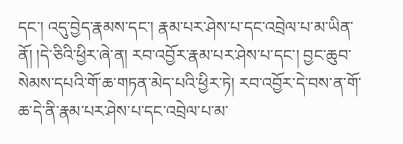དང་། འདུ་བྱེད་རྣམས་དང་། རྣམ་པར་ཤེས་པ་དང་འབྲེལ་པ་མ་ཡིན་ནོ། །དེ་ཅིའི་ཕྱིར་ཞེ་ན། རབ་འབྱོར་རྣམ་པར་ཤེས་པ་དང་། བྱང་ཆུབ་སེམས་དཔའི་གོ་ཆ་གཏན་མེད་པའི་ཕྱིར་ཏེ། རབ་འབྱོར་དེ་བས་ན་གོ་ཆ་དེ་ནི་རྣམ་པར་ཤེས་པ་དང་འབྲེལ་པ་མ་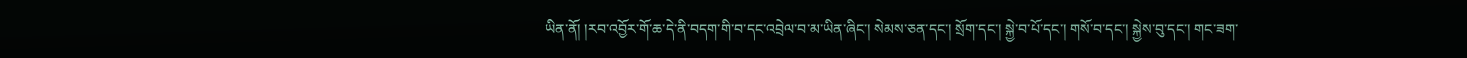ཡིན་ནོ། །རབ་འབྱོར་གོ་ཆ་དེ་ནི་བདག་གི་བ་དང་འབྲེལ་བ་མ་ཡིན་ཞིང་། སེམས་ཅན་དང་། སྲོག་དང་། སྐྱེ་བ་པོ་དང་། གསོ་བ་དང་། སྐྱེས་བུ་དང་། གང་ཟག་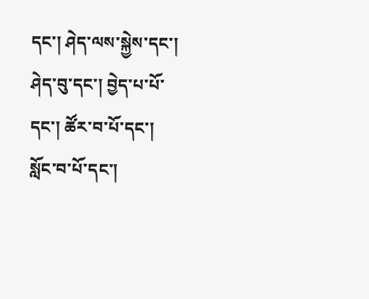དང་། ཤེད་ལས་སྐྱེས་དང་། ཤེད་བུ་དང་། བྱེད་པ་པོ་དང་། ཚོར་བ་པོ་དང་། སློང་བ་པོ་དང་།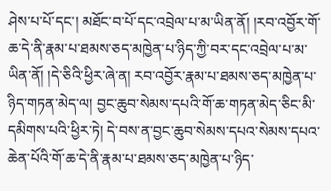ཤེས་པ་པོ་དང་། མཐོང་བ་པོ་དང་འབྲེལ་པ་མ་ཡིན་ནོ། །རབ་འབྱོར་གོ་ཆ་དེ་ནི་རྣམ་པ་ཐམས་ཅད་མཁྱེན་པ་ཉིད་ཀྱི་བར་དང་འབྲེལ་པ་མ་ཡིན་ནོ། །དེ་ཅིའི་ཕྱིར་ཞེ་ན། རབ་འབྱོར་རྣམ་པ་ཐམས་ཅད་མཁྱེན་པ་ཉིད་གཏན་མེད་ལ། བྱང་ཆུབ་སེམས་དཔའི་གོ་ཆ་གཏན་མེད་ཅིང་མི་དམིགས་པའི་ཕྱིར་ཏེ། དེ་བས་ན་བྱང་ཆུབ་སེམས་དཔའ་སེམས་དཔའ་ཆེན་པོའི་གོ་ཆ་དེ་ནི་རྣམ་པ་ཐམས་ཅད་མཁྱེན་པ་ཉིད་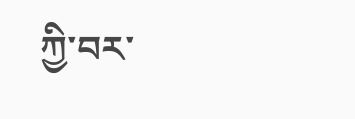ཀྱི་བར་